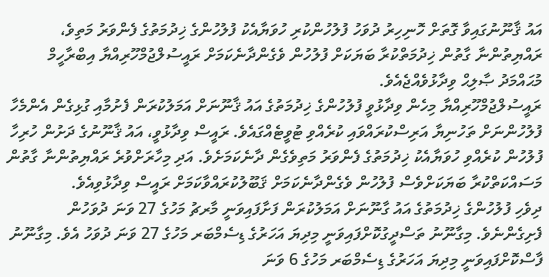އައު ޤާނޫނުގައިވާ ގޮތަށް ހޮނިހިރު ދުވަހު ފުލުހުންކުރި ހުވަޔާއެކު ފުލުހުންގެ ޚިދުމަތުގެ ފެންވަރު މަތިވެ، ރައްޔިތުންނާ ގާތުން ޚިދުމަތްކުރާ ބަޔަކަށް ފުލުހުން ވެގެންދާނެކަމަށް ރައީސުލްޖުމްހޫރިއްޔާ އިބްރާހީމް މުޙައްމަދު ޞާލިޙް ވިދާޅުވެއްޖެއެވެ.
ރައީސުލްޖުމްހޫރިއްޔާ މިހެން ވިދާޅުވީ ފުލުހުންގެ ޚިދުމަތުގެ އައު ޤާނޫނަށް އަމަލުކުރަން ފެށުމާއި ގުޅިގެން އެންމެހާ ފުލުހުންނަށް ތަހުނިޔާ އަރިސްކުރައްވައި ކުރެއްވި ޓުވީޓެއްގައެވެ. ރައީސް ވިދާޅުވީ، އައު ޤާނޫނުގެ ދަށުން ހުރިހާ ފުލުހުން ކުރެއްވި ހުވަޔާއެކު ޚިދުމަތުގެ ފެންވަރު މަތިވެގެން ދާނެކަމަށެވެ. އަދި މިހާރަށްވުރެ ރައްޔިތުންނާ ގާތުން މަސައްކަތްކުރާ ބަޔަކަށްވެސް ފުލުހުން ވެގެންދާނެކަމަށް ޤަބޫލުކުރައްވާކަމަށް ރައީސް ވިދާޅުވިއެވެ.
ދިވެހި ފުލުހުންގެ ޚިދުމަތުގެ އައު ގާނޫނަށް އަމަލުކުރަން ފަށާފައިވަނީ މާރޗު މަހުގެ 27 ވަނަ ދުވަހުން ފެށިގެންނެވެ. މިގާނޫނު ތަސްދީގުކޮށްފައިވަނީ މިދިޔަ އަހަރުގެ ޑިސެމްބަރ މަހުގެ 27 ވަނަ ދުވަހު އެވެ. މިގާނޫނު ފާސްކޮށްފައިވަނީ މިދިޔަ އަހަރުގެ ޑިސެމްބަރ މަހުގެ 6 ވަނަ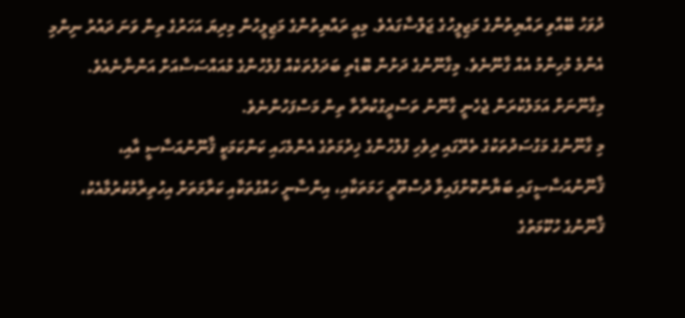ދުވަހު ބޭއްވި ރައްޔިތުންގެ މަޖިލީހުގެ ޖަލްސާގައެވެ. މިއީ ރައްޔިތުންގެ މަޖިލީހުން މިދިޔަ އަހަރުގެ ތިން ވަނަ ދައުރު ނިންމި އެންމެ މުހިންމު އެއް ގާނޫނެވެ. މިގާނޫނުގެ ދަށުން ބޮޑެތި ބަދަލުތަކެއް ފުލުހުންގެ މުއައްސަސާއަށް އަންނާނެއެވެ. މިގާނޫނަށް އަމަލުކުރަން ޖެހެނީ ގާނޫނު ތަސްދީގުކުރާތާ ތިން މަސްފަހުންނެވެ.
މި ގާނޫނުގެ މަގުސަދުތަކުގެ ތެރޭގައި ދިވެހި ފުލުހުންގެ ޚިދުމަތުގެ އެންމެހައި ކަންކަމަކީ ޤާނޫނުއަސާސީ އާއި، ޤާނޫނުއަސާސީގައި ބަޔާންކޮށްފައިވާ ދުސްތޫރީ ހަމަތަކާއި، އިންސާނީ ހައްގުތަކާއި ކަރާމަތަށް އިހުތިރާމުކުރުމާއެކު، ޤާނޫނުގެ ހުކޫމަތުގެ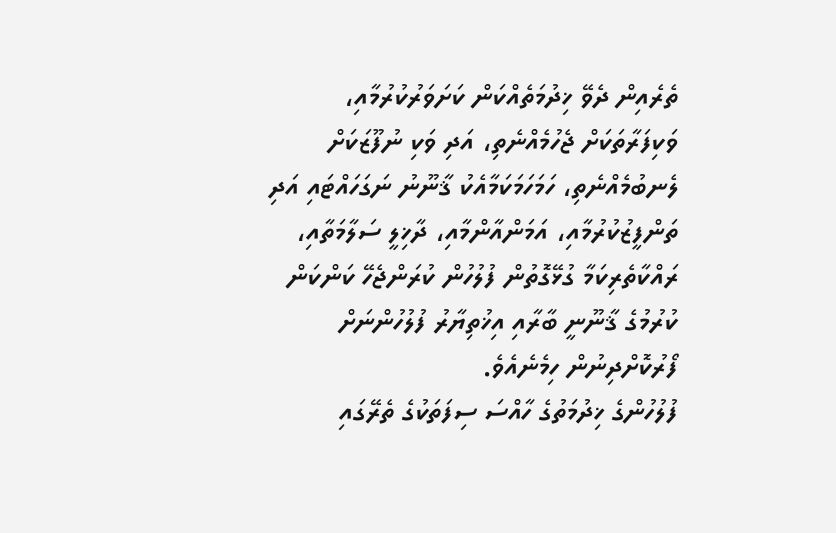ތެރެއިން ދެވޭ ޚިދުމަތެއްކަން ކަށަވަރުކުރުމާއި، ވަކިފަރާތަކަށް ޖެހުމެއްނެތި، އަދި ވަކި ނުފޫޒަކަށް ލެނބުމެއްނެތި، ހަމަހަމަކަމާއެކު ޤާނޫނު ނަގަހައްޓައި އަދި ތަންފީޒުކުރުމާއި، އަމަންއާންމާއި، ދާޚިލީ ސަލާމަތާއި، ރައްކާތެރިކަމާ ގުޅޭގޮތުން ފުލުހުން ކުރަންޖެހޭ ކަންކަން ކުރުމުގެ ޤާނޫނީ ބާރާއި އިޚުތިޔާރު ފުލުހުންނަށް ފޯރުކޮށްދިނުން ހިމެނެއެވެ.
ފުލުހުންގެ ޚިދުމަތުގެ ހާއްސަ ސިފަތަކުގެ ތެރޭގައި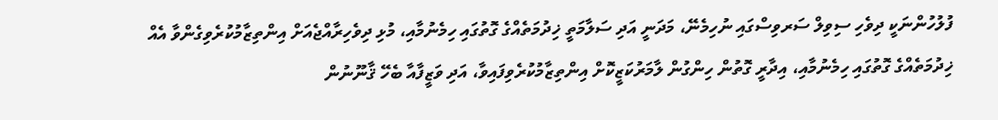ފުލުހުންނަކީ ދިވެހި ސިވިލް ސަރވިސްގައި ނުހިމެނޭ، މަދަނީ އަދި ސަލާމަތީ ޚިދުމަތެއްގެ ގޮތުގައި ހިމެނުމާއި، މުޅި ދިވެހިރާއްޖެއަށް އިންތިޒާމުކުރެވިގެންވާ އެއް ޚިދުމަތެއްގެ ގޮތުގައި ހިމެނުމާއި، އިދާރީ ގޮތުން ހިންގުން ލާމަރުކަޒީކޮށް އިންތިޒާމުކުރެވިފައިވާ، އަދި ވަޒީފާއާ ބެހޭ ޤާނޫނުން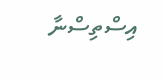އިސްތިސްނާ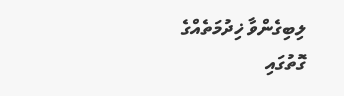ލިބިގެންވާ ޚިދުމަތެއްގެ ގޮތުގައި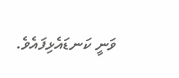ވަނީ ކަނޑައެޅިފައެވެ.